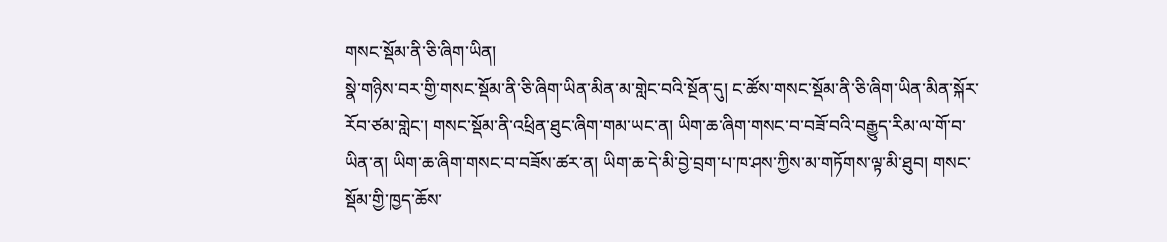གསང་སྡོམ་ནི་ཅི་ཞིག་ཡིན།
སྣེ་གཉིས་བར་གྱི་གསང་སྡོམ་ནི་ཅི་ཞིག་ཡིན་མིན་མ་གླེང་བའི་སྔོན་དུ། ང་ཚོས་གསང་སྡོམ་ནི་ཅི་ཞིག་ཡིན་མིན་སྐོར་རོབ་ཙམ་གླེང་། གསང་སྡོམ་ནི་འཕྲིན་ཐུང་ཞིག་གམ་ཡང་ན། ཡིག་ཆ་ཞིག་གསང་བ་བཟོ་བའི་བརྒྱུད་རིམ་ལ་གོ་བ་ཡིན་ན། ཡིག་ཆ་ཞིག་གསང་བ་བཟོས་ཚར་ན། ཡིག་ཆ་དེ་མི་བྱེ་བྲག་པ་ཁ་ཤས་ཀྱིས་མ་གཏོགས་ལྟ་མི་ཐུབ། གསང་སྡོམ་གྱི་ཁྱད་ཆོས་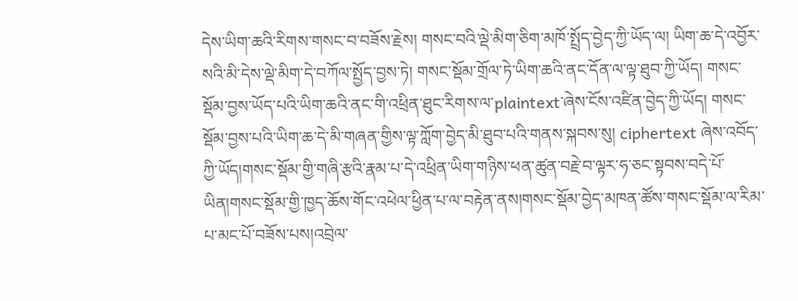དེས་ཡིག་ཆའི་རིགས་གསང་བ་བཟོས་རྗེས། གསང་བའི་ལྡེ་མིག་ཅིག་མཁོ་སྤྲོད་བྱེད་ཀྱི་ཡོད་ལ། ཡིག་ཆ་དེ་འབྱོར་སའི་མི་དེས་ལྡེ་མིག་དེ་བཀོལ་སྤྱོད་བྱས་ཏེ། གསང་སྡོམ་གྲོལ་ཏེ་ཡིག་ཆའི་ནང་དོན་ལ་ལྟ་ཐུབ་ཀྱི་ཡོད། གསང་སྡོམ་བྱས་ཡོད་པའི་ཡིག་ཆའི་ནང་གི་འཕྲིན་ཐུང་རིགས་ལ་plaintext་ཞེས་ངོས་འཛིན་བྱེད་ཀྱི་ཡོད། གསང་སྡོམ་བྱས་པའི་ཡིག་ཆ་དེ་མི་གཞན་གྱིས་ལྟ་ཀློག་བྱེད་མི་ཐུབ་པའི་གནས་སྐབས་སུ། ciphertext ཞེས་འབོད་ཀྱི་ཡོད།གསང་སྡོམ་གྱི་གཞི་རྩའི་རྣམ་པ་དེ་འཕྲིན་ཡིག་གཉིས་ཕན་ཚུན་བརྗེ་བ་ལྟར་ཧ་ཅང་སྟབས་བདེ་པོ་ཡིན།གསང་སྡོམ་གྱི་ཁྱད་ཆོས་གོང་འཕེལ་ཕྱིན་པ་ལ་བརྟེན་ནས།གསང་སྡོམ་བྱེད་མཁན་ཚོས་གསང་སྡོམ་ལ་རིམ་པ་མང་པོ་བཟོས་པས།འབྲེལ་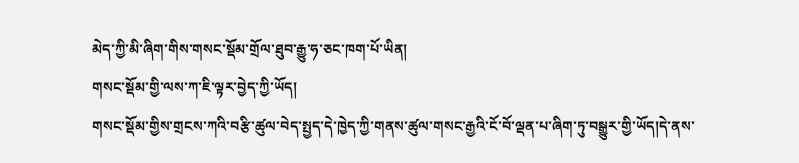མེད་ཀྱི་མི་ཞིག་གིས་གསང་སྡོམ་གྲོལ་ཐུབ་རྒྱུ་ཧ་ཅང་ཁག་པོ་ཡིན།
གསང་སྡོམ་གྱི་ལས་ཀ་ཇི་ལྟར་བྱེད་ཀྱི་ཡོད།
གསང་སྡོམ་གྱིས་གྲངས་ཀའི་བརྩི་ཚུལ་བེད་སྤྱད་དེ་ཁྱེད་ཀྱི་གནས་ཚུལ་གསང་རྒྱའི་ངོ་བོ་ལྡན་པ་ཞིག་ཏུ་བསྒྱུར་གྱི་ཡོད།དེ་ནས་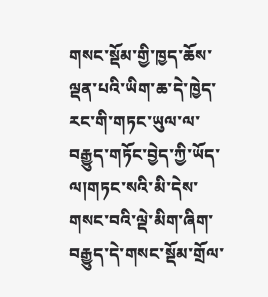གསང་སྡོམ་གྱི་ཁྱད་ཆོས་ལྡན་པའི་ཡིག་ཆ་དེ་ཁྱེད་རང་གི་གཏང་ཡུལ་ལ་བརྒྱུད་གཏོང་བྱེད་ཀྱི་ཡོད་ལ།གཏང་སའི་མི་དེས་གསང་བའི་ལྡེ་མིག་ཞིག་བརྒྱུད་དེ་གསང་སྡོམ་གྲོལ་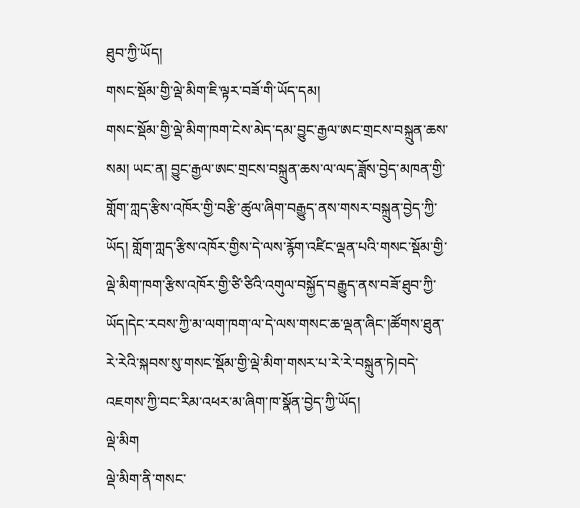ཐུབ་ཀྱི་ཡོད།
གསང་སྡོམ་གྱི་ལྡེ་མིག་ཇི་ལྟར་བཟོ་གི་ཡོད་དམ།
གསང་སྡོམ་གྱི་ལྡེ་མིག་ཁག་ངེས་མེད་དམ་བྱུང་རྒྱལ་ཨང་གྲངས་བསྐྲུན་ཆས་སམ། ཡང་ན། བྱུང་རྒྱལ་ཨང་གྲངས་བསྐྲུན་ཆས་ལ་ལད་ཟློས་བྱེད་མཁན་གྱི་གློག་ཀླད་རྩིས་འཁོར་གྱི་བརྩི་ཚུལ་ཞིག་བརྒྱུད་ནས་གསར་བསྐྲུན་བྱེད་ཀྱི་ཡོད། གློག་ཀླད་རྩིས་འཁོར་གྱིས་དེ་ལས་རྙོག་འཛིང་ལྡན་པའི་གསང་སྡོམ་གྱི་ལྡེ་མིག་ཁག་རྩིས་འཁོར་གྱི་ཙི་ཙིའི་འགུལ་བསྐྱོད་བརྒྱུད་ནས་བཟོ་ཐུབ་ཀྱི་ཡོད།དེང་རབས་ཀྱི་མ་ལག་ཁག་ལ་དེ་ལས་གསང་ཆ་ལྡན་ཞིང་།ཚོགས་ཐུན་རེ་རེའི་སྐབས་སུ་གསང་སྡོམ་གྱི་ལྡེ་མིག་གསར་པ་རེ་རེ་བསྐྲུན་ཏེ།བདེ་འཇགས་ཀྱི་བང་རིམ་འཕར་མ་ཞིག་ཁ་སྣོན་བྱེད་ཀྱི་ཡོད།
ལྡེ་མིག
ལྡེ་མིག་ནི་གསང་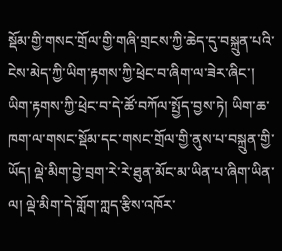སྡོམ་གྱི་གསང་གྲོལ་གྱི་གཞི་གྲངས་ཀྱི་ཆེད་དུ་བསྐྲུན་པའི་ངེས་མེད་ཀྱི་ཡིག་རྟགས་ཀྱི་ཕྲེང་བ་ཞིག་ལ་ཟེར་ཞིང་། ཡིག་རྟགས་ཀྱི་ཕྲེང་བ་དེ་ཚོ་བཀོལ་སྤྱོད་བྱས་ཏེ། ཡིག་ཆ་ཁག་ལ་གསང་སྡོམ་དང་གསང་གྲོལ་གྱི་ནུས་པ་བསྐྲུན་གྱི་ཡོད། ལྡེ་མིག་བྱེ་བྲག་རེ་རེ་ཐུན་མོང་མ་ཡིན་པ་ཞིག་ཡིན་ལ། ལྡེ་མིག་དེ་གློག་ཀླད་རྩིས་འཁོར་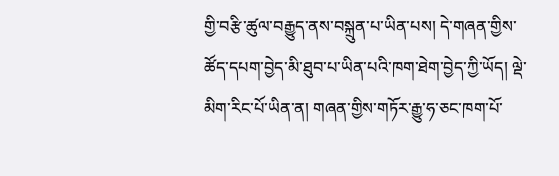གྱི་བརྩི་ཚུལ་བརྒྱུད་ནས་བསྐྲུན་པ་ཡིན་པས། དེ་གཞན་གྱིས་ཚོད་དཔག་བྱེད་མི་ཐུབ་པ་ཡིན་པའི་ཁག་ཐེག་བྱེད་ཀྱི་ཡོད། ལྡེ་མིག་རིང་པོ་ཡིན་ན། གཞན་གྱིས་གཏོར་རྒྱུ་ཧ་ཅང་ཁག་པོ་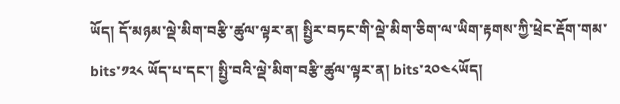ཡོད། དོ་མཉམ་ལྡེ་མིག་བརྩི་ཚུལ་ལྟར་ན། སྤྱིར་བཏང་གི་ལྡེ་མིག་ཅིག་ལ་ཡིག་རྟགས་ཀྱི་ཕྲེང་རྡོག་གམ་ bits་༡༢༨ ཡོད་པ་དང་། སྤྱི་བའི་ལྡེ་མིག་བརྩི་ཚུལ་ལྟར་ན། bits་༢༠༤༨ཡོད།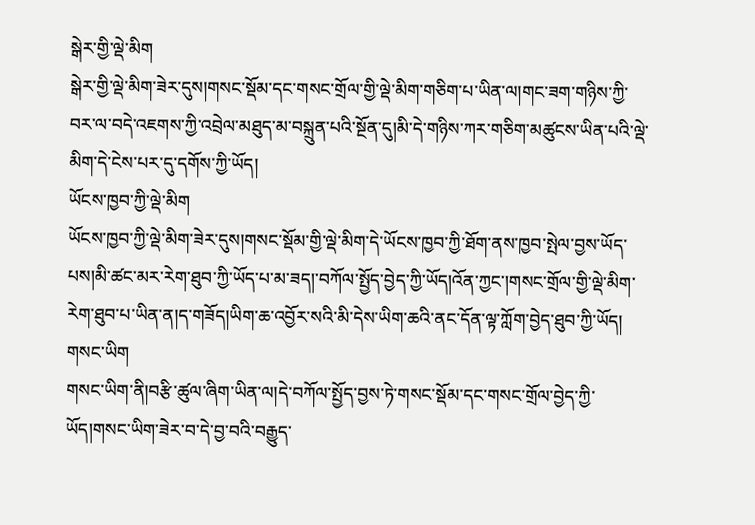སྒེར་གྱི་ལྡེ་མིག
སྒེར་གྱི་ལྡེ་མིག་ཟེར་དུས།གསང་སྡོམ་དང་གསང་གྲོལ་གྱི་ལྡེ་མིག་གཅིག་པ་ཡིན་ལ།གང་ཟག་གཉིས་ཀྱི་བར་ལ་བདེ་འཇགས་ཀྱི་འབྲེལ་མཐུད་མ་བསྐྲུན་པའི་སྔོན་དུ།མི་དེ་གཉིས་ཀར་གཅིག་མཚུངས་ཡིན་པའི་ལྡེ་མིག་དེ་ངེས་པར་དུ་དགོས་ཀྱི་ཡོད།
ཡོངས་ཁྱབ་ཀྱི་ལྡེ་མིག
ཡོངས་ཁྱབ་ཀྱི་ལྡེ་མིག་ཟེར་དུས།གསང་སྡོམ་གྱི་ལྡེ་མིག་དེ་ཡོངས་ཁྱབ་ཀྱི་ཐོག་ནས་ཁྱབ་སྤེལ་བྱས་ཡོད་པས།མི་ཚང་མར་རེག་ཐུབ་ཀྱི་ཡོད་པ་མ་ཟད།་བཀོལ་སྤྱོད་བྱེད་ཀྱི་ཡོད།འོན་ཀྱང་།གསང་གྲོལ་གྱི་ལྡེ་མིག་རེག་ཐུབ་པ་ཡིན་ན།ད་གཟོད།ཡིག་ཆ་འབྱོར་སའི་མི་དེས་ཡིག་ཆའི་ནང་དོན་ལྟ་ཀློག་བྱེད་ཐུབ་ཀྱི་ཡོད།
གསང་ཡིག
གསང་ཡིག་ནི།བརྩི་ཚུལ་ཞིག་ཡིན་ལ།དེ་བཀོལ་སྤྱོད་བྱས་ཏེ་གསང་སྡོམ་དང་གསང་གྲོལ་བྱེད་ཀྱི་ཡོད།གསང་ཡིག་ཟེར་བ་དེ་བྱ་བའི་བརྒྱུད་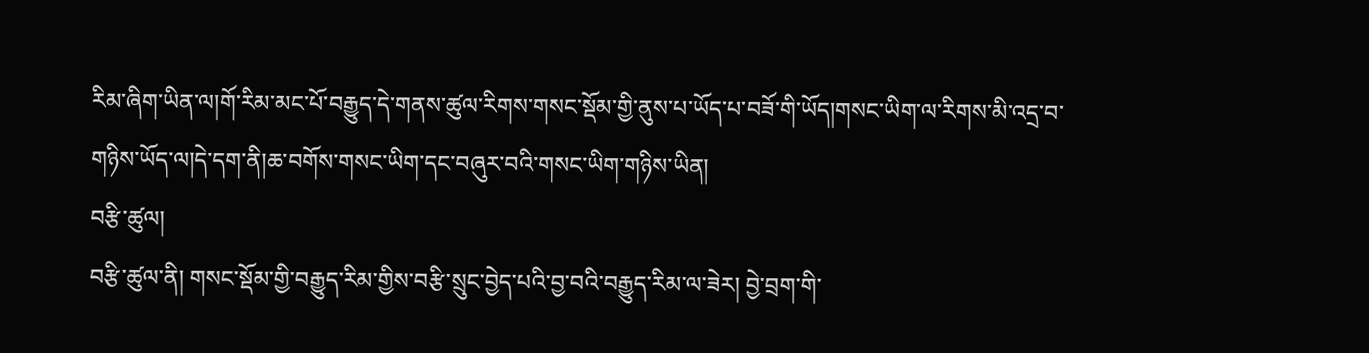རིམ་ཞིག་ཡིན་ལ།གོ་རིམ་མང་པོ་བརྒྱུད་དེ་གནས་ཚུལ་རིགས་གསང་སྡོམ་གྱི་ནུས་པ་ཡོད་པ་བཟོ་གི་ཡོད།གསང་ཡིག་ལ་རིགས་མི་འདྲ་བ་གཉིས་ཡོད་ལ།དེ་དག་ནི།ཆ་བགོས་གསང་ཡིག་དང་བཞུར་བའི་གསང་ཡིག་གཉིས་ཡིན།
བརྩི་ཚུལ།
བརྩི་ཚུལ་ནི། གསང་སྡོམ་གྱི་བརྒྱུད་རིམ་གྱིས་བརྩི་སྲུང་བྱེད་པའི་བྱ་བའི་བརྒྱུད་རིམ་ལ་ཟེར། བྱེ་བྲག་གི་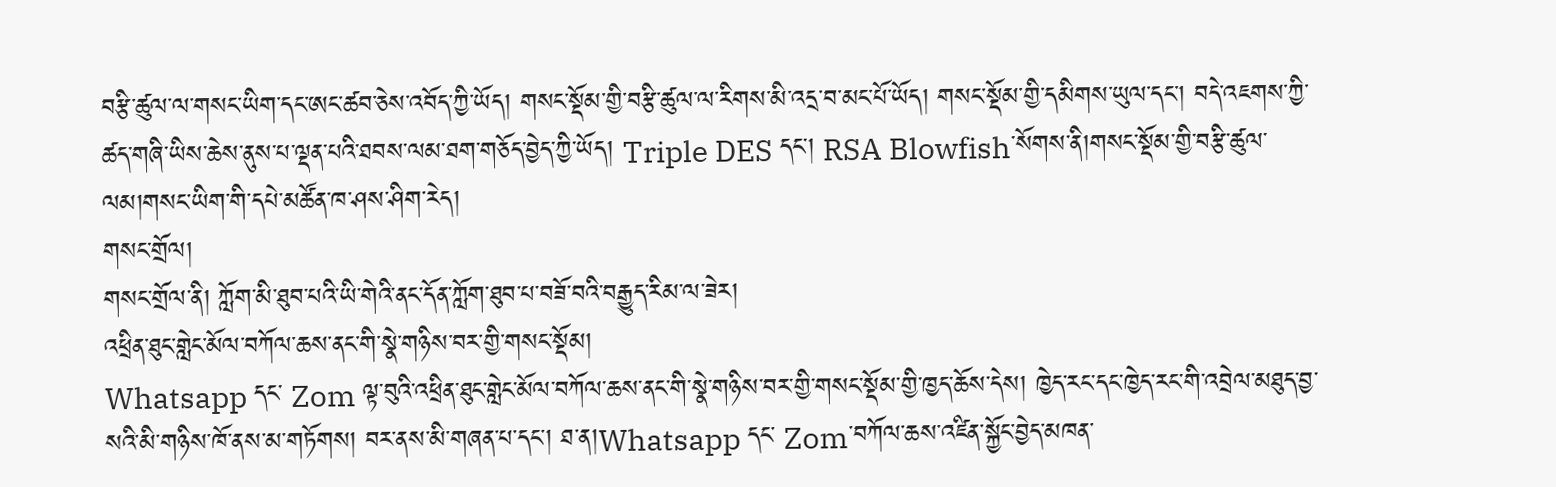བརྩི་ཚུལ་ལ་གསང་ཡིག་དང་ཨང་ཚབ་ཅེས་འབོད་ཀྱི་ཡོད། གསང་སྡོམ་གྱི་བརྩི་ཚུལ་ལ་རིགས་མི་འདྲ་བ་མང་པོ་ཡོད། གསང་སྡོམ་གྱི་དམིགས་ཡུལ་དང་། བདེ་འཇགས་ཀྱི་ཚད་གཞི་ཡིས་ཆེས་ནུས་པ་ལྡན་པའི་ཐབས་ལམ་ཐག་གཅོད་བྱེད་ཀྱི་ཡོད། Triple DES དང་། RSA Blowfish་སོགས་ནི།གསང་སྡོམ་གྱི་བརྩི་ཚུལ་ལམ།གསང་ཡིག་གི་དཔེ་མཚོན་ཁ་ཤས་ཤིག་རེད།
གསང་གྲོལ།
གསང་གྲོལ་ནི། ཀློག་མི་ཐུབ་པའི་ཡི་གེའི་ནང་དོན་ཀློག་ཐུབ་པ་བཟོ་བའི་བརྒྱུད་རིམ་ལ་ཟེར།
འཕྲིན་ཐུང་གླེང་མོལ་བཀོལ་ཆས་ནང་གི་སྣེ་གཉིས་བར་གྱི་གསང་སྡོམ།
Whatsapp དང་ Zom ལྟ་བུའི་འཕྲིན་ཐུང་གླེང་མོལ་བཀོལ་ཆས་ནང་གི་སྣེ་གཉིས་བར་གྱི་གསང་སྡོམ་གྱི་ཁྱད་ཆོས་དེས། ཁྱེད་རང་དང་ཁྱེད་རང་གི་འབྲེལ་མཐུད་བྱ་སའི་མི་གཉིས་ཁོ་ནས་མ་གཏོགས། བར་ནས་མི་གཞན་པ་དང་། ཐ་ན།Whatsapp དང་ Zom་བཀོལ་ཆས་འཛིན་སྐྱོང་བྱེད་མཁན་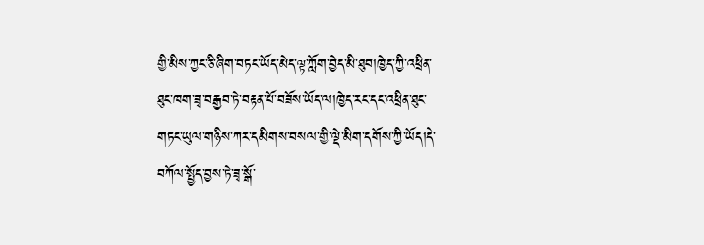གྱི་མིས་ཀྱང་ཅི་ཞིག་བཏང་ཡོད་མེད་ལྟ་ཀློག་བྱེད་མི་ཐུབ།ཁྱེད་ཀྱི་འཕྲིན་ཐུང་ཁག་ཟྭ་བརྒྱབ་ཏེ་བརྟན་པོ་བཟོས་ཡོད་ལ།ཁྱེད་རང་དང་འཕྲིན་ཐུང་གཏང་ཡུལ་གཉིས་ཀར་དམིགས་བསལ་གྱི་ལྡེ་མིག་དགོས་ཀྱི་ཡོད།དེ་བཀོལ་སྤྱོད་བྱས་ཏེ་ཟྭ་སྒོ་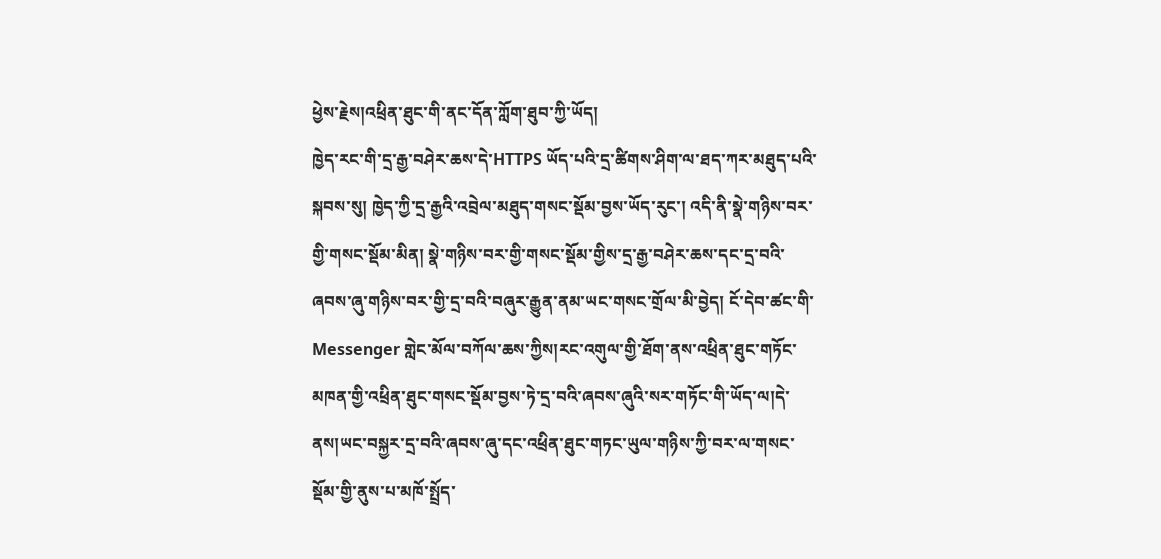ཕྱེས་རྗེས།འཕྲིན་ཐུང་གི་ནང་དོན་ཀློག་ཐུབ་ཀྱི་ཡོད།
ཁྱེད་རང་གི་དྲ་རྒྱ་བཤེར་ཆས་དེ་HTTPS ཡོད་པའི་དྲ་ཚིགས་ཤིག་ལ་ཐད་ཀར་མཐུད་པའི་སྐབས་སུ། ཁྱེད་ཀྱི་དྲ་རྒྱའི་འབྲེལ་མཐུད་གསང་སྡོམ་བྱས་ཡོད་རུང་། འདི་ནི་སྣེ་གཉིས་བར་གྱི་གསང་སྡོམ་མིན། སྣེ་གཉིས་བར་གྱི་གསང་སྡོམ་གྱིས་དྲ་རྒྱ་བཤེར་ཆས་དང་དྲ་བའི་ཞབས་ཞུ་གཉིས་བར་གྱི་དྲ་བའི་བཞུར་རྒྱུན་ནམ་ཡང་གསང་གྲོལ་མི་བྱེད། ངོ་དེབ་ཚང་གི་Messenger གླེང་མོལ་བཀོལ་ཆས་ཀྱིས།རང་འགུལ་གྱི་ཐོག་ནས་འཕྲིན་ཐུང་གཏོང་མཁན་གྱི་འཕྲིན་ཐུང་གསང་སྡོམ་བྱས་ཏེ་དྲ་བའི་ཞབས་ཞུའི་སར་གཏོང་གི་ཡོད་ལ།དེ་ནས།ཡང་བསྐྱར་དྲ་བའི་ཞབས་ཞུ་དང་འཕྲིན་ཐུང་གཏང་ཡུལ་གཉིས་ཀྱི་བར་ལ་གསང་སྡོམ་གྱི་ནུས་པ་མཁོ་སྤྲོད་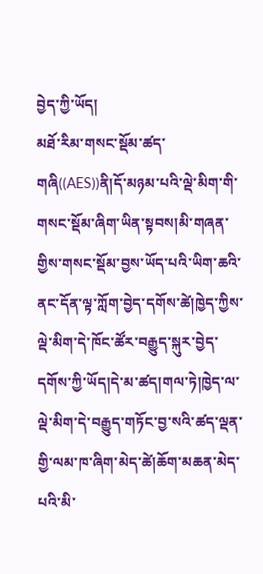བྱེད་ཀྱི་ཡོད།
མཐོ་རིམ་གསང་སྡོམ་ཚད་གཞི((AES))ནི།དོ་མཉམ་པའི་ལྡེ་མིག་གི་གསང་སྡོམ་ཞིག་ཡིན་སྟབས།མི་གཞན་གྱིས་གསང་སྡོམ་བྱས་ཡོད་པའི་ཡིག་ཆའི་ནང་དོན་ལྟ་ཀློག་བྱེད་དགོས་ཚེ།ཁྱེད་ཀྱིས་ལྡེ་མིག་དེ་ཁོང་ཚོར་བརྒྱུད་སྐུར་བྱེད་དགོས་ཀྱི་ཡོད།དེ་མ་ཚད།གལ་ཏེ།ཁྱེད་ལ་ལྡེ་མིག་དེ་བརྒྱུད་གཏོང་བྱ་སའི་ཚད་ལྡན་གྱི་ལམ་ཁ་ཞིག་མེད་ཚེ།ཆོག་མཆན་མེད་པའི་མི་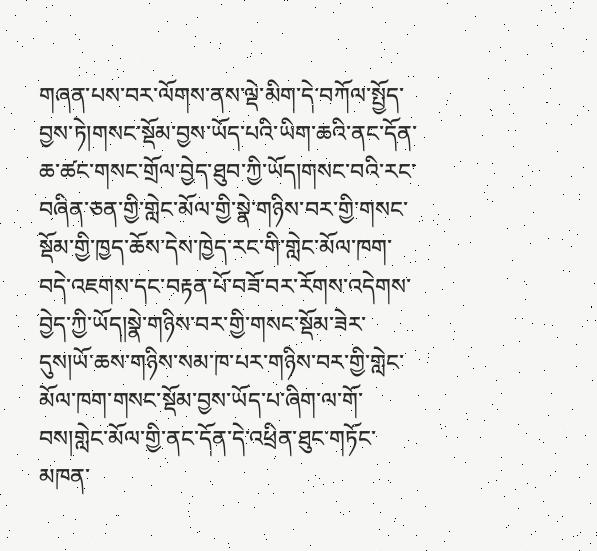གཞན་པས་བར་ལོགས་ནས་ལྡེ་མིག་དེ་བཀོལ་སྤྱོད་བྱས་ཏེ།གསང་སྡོམ་བྱས་ཡོད་པའི་ཡིག་ཆའི་ནང་དོན་ཆ་ཚང་གསང་གྲོལ་བྱེད་ཐུབ་ཀྱི་ཡོད།གསང་བའི་རང་བཞིན་ཅན་གྱི་གླེང་མོལ་གྱི་སྣེ་གཉིས་བར་གྱི་གསང་སྡོམ་གྱི་ཁྱད་ཆོས་དེས་ཁྱེད་རང་གི་གླེང་མོལ་ཁག་བདེ་འཇགས་དང་བརྟན་པོ་བཟོ་བར་རོགས་འདེགས་བྱེད་ཀྱི་ཡོད།སྣེ་གཉིས་བར་གྱི་གསང་སྡོམ་ཟེར་དུས།ཡོ་ཆས་གཉིས་སམ་ཁ་པར་གཉིས་བར་གྱི་གླེང་མོལ་ཁག་གསང་སྡོམ་བྱས་ཡོད་པ་ཞིག་ལ་གོ་བས།གླེང་མོལ་གྱི་ནང་དོན་དེ་འཕྲིན་ཐུང་གཏོང་མཁན་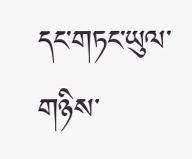དང་གཏང་ཡུལ་གཉིས་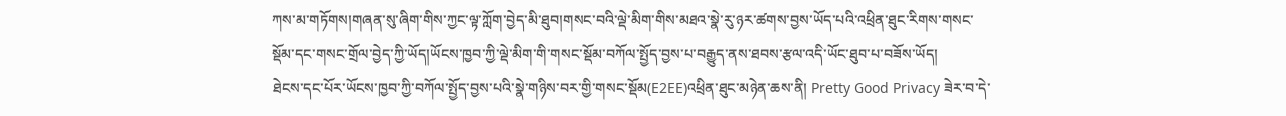ཀས་མ་གཏོགས།གཞན་སུ་ཞིག་གིས་ཀྱང་ལྟ་ཀློག་བྱེད་མི་ཐུབ།གསང་བའི་ལྡེ་མིག་གིས་མཐའ་སྣེ་རུ་ཉར་ཚགས་བྱས་ཡོད་པའི་འཕྲིན་ཐུང་རིགས་གསང་སྡོམ་དང་གསང་གྲོལ་བྱེད་ཀྱི་ཡོད།ཡོངས་ཁྱབ་ཀྱི་ལྡེ་མིག་གི་གསང་སྡོམ་བཀོལ་སྤྱོད་བྱས་པ་བརྒྱུད་ནས་ཐབས་རྩལ་འདི་ཡོང་ཐུབ་པ་བཟོས་ཡོད།
ཐེངས་དང་པོར་ཡོངས་ཁྱབ་ཀྱི་བཀོལ་སྤྱོད་བྱས་པའི་སྣེ་གཉིས་བར་གྱི་གསང་སྡོམ(E2EE)འཕྲིན་ཐུང་མཉེན་ཆས་ནི། Pretty Good Privacy ཟེར་བ་དེ་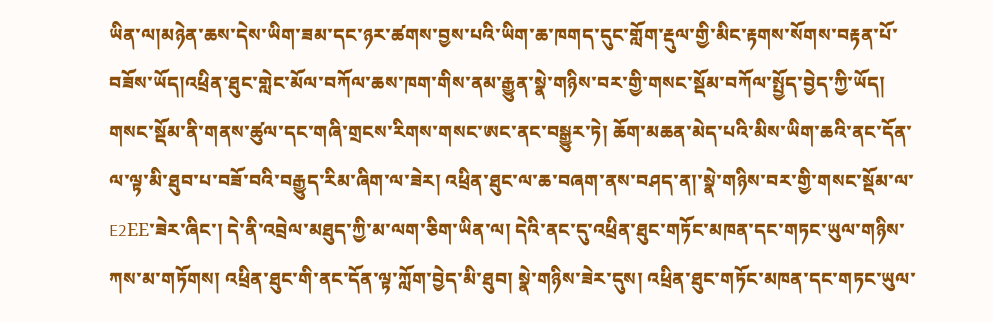ཡིན་ལ།མཉེན་ཆས་དེས་ཡིག་ཟམ་དང་ཉར་ཚགས་བྱས་པའི་ཡིག་ཆ་ཁགད་དུང་གློག་རྡུལ་གྱི་མིང་རྟགས་སོགས་བརྟན་པོ་བཟོས་ཡོད།འཕྲིན་ཐུང་གླེང་མོལ་བཀོལ་ཆས་ཁག་གིས་ནམ་རྒྱུན་སྣེ་གཉིས་བར་གྱི་གསང་སྡོམ་བཀོལ་སྤྱོད་བྱེད་ཀྱི་ཡོད།
གསང་སྡོམ་ནི་གནས་ཚུལ་དང་གཞི་གྲངས་རིགས་གསང་ཨང་ནང་བསྒྱུར་ཏེ། ཆོག་མཆན་མེད་པའི་མིས་ཡིག་ཆའི་ནང་དོན་ལ་ལྟ་མི་ཐུབ་པ་བཟོ་བའི་བརྒྱུད་རིམ་ཞིག་ལ་ཟེར། འཕྲིན་ཐུང་ལ་ཆ་བཞག་ནས་བཤད་ན།་སྣེ་གཉིས་བར་གྱི་གསང་སྡོམ་ལ་ E2EE་ཟེར་ཞིང་། དེ་ནི་འབྲེལ་མཐུད་ཀྱི་མ་ལག་ཅིག་ཡིན་ལ། དེའི་ནང་དུ་འཕྲིན་ཐུང་གཏོང་མཁན་དང་གཏང་ཡུལ་གཉིས་ཀས་མ་གཏོགས། འཕྲིན་ཐུང་གི་ནང་དོན་ལྟ་ཀློག་བྱེད་མི་ཐུབ། སྣེ་གཉིས་ཟེར་དུས། འཕྲིན་ཐུང་གཏོང་མཁན་དང་གཏང་ཡུལ་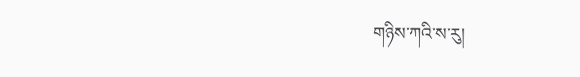གཉིས་ཀའི་ས་རུ།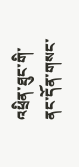འཕྲིན་ཐུང་གི་ནང་དོན་གསང་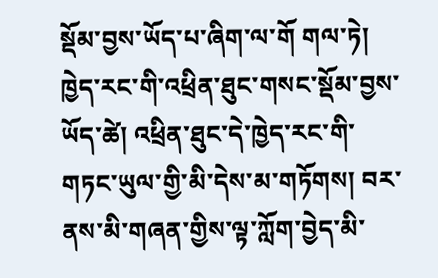སྡོམ་བྱས་ཡོད་པ་ཞིག་ལ་གོ གལ་ཏེ། ཁྱེད་རང་གི་འཕྲིན་ཐུང་གསང་སྡོམ་བྱས་ཡོད་ཚེ། འཕྲིན་ཐུང་དེ་ཁྱེད་རང་གི་གཏང་ཡུལ་གྱི་མི་དེས་མ་གཏོགས། བར་ནས་མི་གཞན་གྱིས་ལྟ་ཀློག་བྱེད་མི་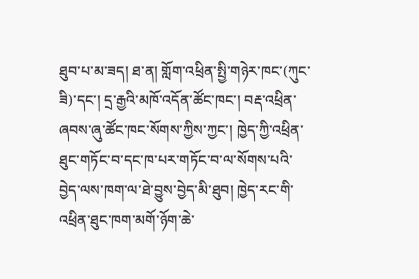ཐུབ་པ་མ་ཟད། ཐ་ན། གློག་འཕྲིན་སྤྱི་གཉེར་ཁང་(ཀུང་ཟི)་དང་། དྲ་རྒྱའི་མཁོ་འདོན་ཚོང་ཁང་། བརྡ་འཕྲིན་ཞབས་ཞུ་ཚོང་ཁང་སོགས་ཀྱིས་ཀྱང་། ཁྱེད་ཀྱི་འཕྲིན་ཐུང་གཏོང་བ་དང་ཁ་པར་གཏོང་བ་ལ་སོགས་པའི་བྱེད་ལས་ཁག་ལ་ཐེ་བྱུས་བྱེད་མི་ཐུབ། ཁྱེད་རང་གི་འཕྲིན་ཐུང་ཁག་མགོ་ཉོག་ཆེ་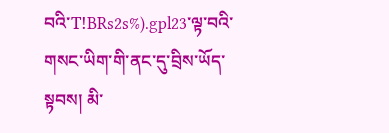བའི་T!BRs2s%).gpl23་ལྟ་བའི་གསང་ཡིག་གི་ནང་དུ་བྲིས་ཡོད་སྟབས། མི་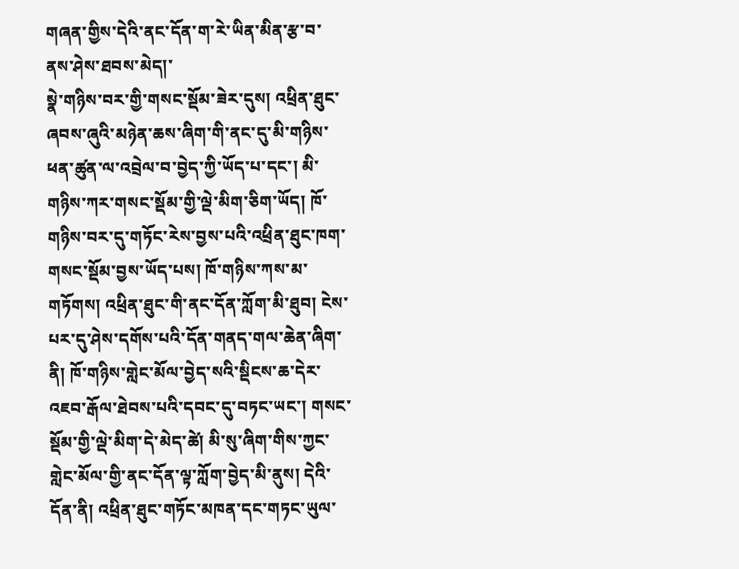གཞན་གྱིས་དེའི་ནང་དོན་ག་རེ་ཡིན་མིན་རྩ་བ་ནས་ཤེས་ཐབས་མེད།་
སྣེ་གཉིས་བར་གྱི་གསང་སྡོམ་ཟེར་དུས། འཕྲིན་ཐུང་ཞབས་ཞུའི་མཉེན་ཆས་ཞིག་གི་ནང་དུ་མི་གཉིས་ཕན་ཚུན་ལ་འབྲེལ་བ་བྱེད་ཀྱི་ཡོད་པ་དང་། མི་གཉིས་ཀར་གསང་སྡོམ་གྱི་ལྡེ་མིག་ཅིག་ཡོད། ཁོ་གཉིས་བར་དུ་གཏོང་རེས་བྱས་པའི་འཕྲིན་ཐུང་ཁག་གསང་སྡོམ་བྱས་ཡོད་པས། ཁོ་གཉིས་ཀས་མ་གཏོགས། འཕྲིན་ཐུང་གི་ནང་དོན་ཀློག་མི་ཐུབ། ངེས་པར་དུ་ཤེས་དགོས་པའི་དོན་གནད་གལ་ཆེན་ཞིག་ནི། ཁོ་གཉིས་གླེང་མོལ་བྱེད་སའི་སྡིངས་ཆ་དེར་འཇབ་རྒོལ་ཐེབས་པའི་དབང་དུ་བཏང་ཡང་། གསང་སྡོམ་གྱི་ལྡེ་མིག་དེ་མེད་ཚེ། མི་སུ་ཞིག་གིས་ཀྱང་གླེང་མོལ་གྱི་ནང་དོན་ལྟ་ཀློག་བྱེད་མི་ནུས། དེའི་དོན་ནི། འཕྲིན་ཐུང་གཏོང་མཁན་དང་གཏང་ཡུལ་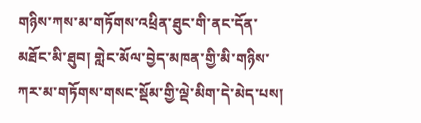གཉིས་ཀས་མ་གཏོགས་འཕྲིན་ཐུང་གི་ནང་དོན་མཐོང་མི་ཐུབ། གླེང་མོལ་བྱེད་མཁན་གྱི་མི་གཉིས་ཀར་མ་གཏོགས་གསང་སྡོམ་གྱི་ལྡེ་མིག་དེ་མེད་པས།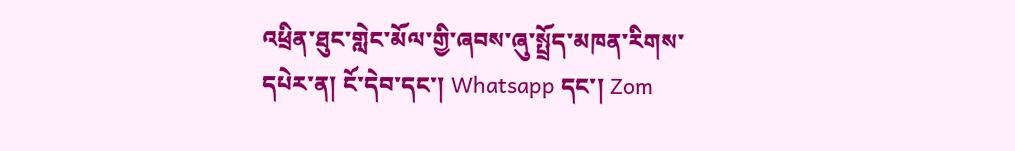འཕྲིན་ཐུང་གླེང་མོལ་གྱི་ཞབས་ཞུ་སྤྲོད་མཁན་རིགས་དཔེར་ན། ངོ་དེབ་དང་། Whatsapp དང་། Zom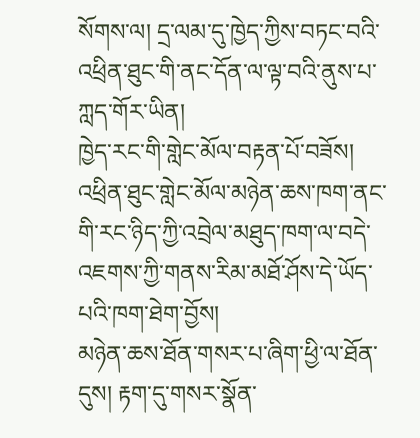སོགས་ལ། དྲ་ལམ་དུ་ཁྱེད་ཀྱིས་བཏང་བའི་འཕྲིན་ཐུང་གི་ནང་དོན་ལ་ལྟ་བའི་ནུས་པ་ཀླད་གོར་ཡིན།
ཁྱེད་རང་གི་གླེང་མོལ་བརྟན་པོ་བཟོས།
འཕྲིན་ཐུང་གླེང་མོལ་མཉེན་ཆས་ཁག་ནང་གི་རང་ཉིད་ཀྱི་འབྲེལ་མཐུད་ཁག་ལ་བདེ་འཇགས་ཀྱི་གནས་རིམ་མཐོ་ཤོས་དེ་ཡོད་པའི་ཁག་ཐེག་བྱོས།
མཉེན་ཆས་ཐོན་གསར་པ་ཞིག་ཕྱི་ལ་ཐོན་དུས། རྟག་དུ་གསར་སྣོན་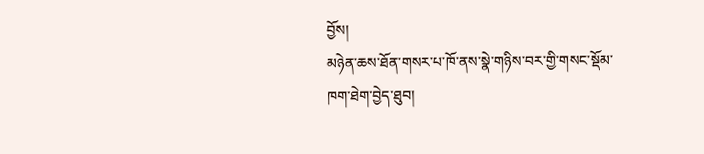བྱོས།
མཉེན་ཆས་ཐོན་གསར་པ་ཁོ་ནས་སྣེ་གཉིས་བར་གྱི་གསང་སྡོམ་ཁག་ཐེག་བྱེད་ཐུབ།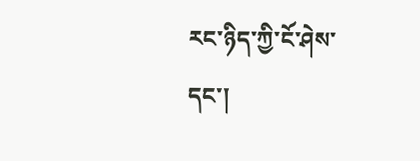རང་ཉིད་ཀྱི་ངོ་ཤེས་དང་།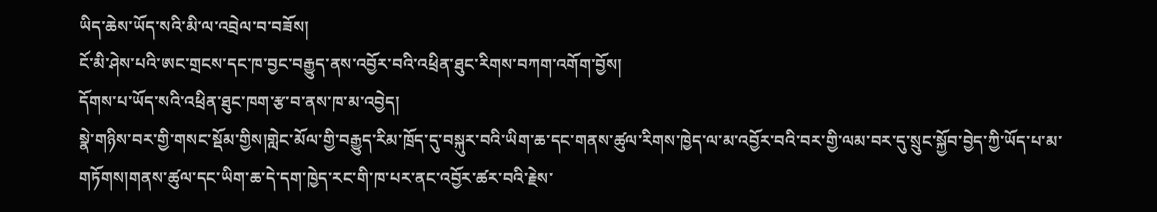ཡིད་ཆེས་ཡོད་སའི་མི་ལ་འབྲེལ་བ་བཟོས།
ངོ་མི་ཤེས་པའི་ཨང་གྲངས་དང་ཁ་བྱང་བརྒྱུད་ནས་འབྱོར་བའི་འཕྲིན་ཐུང་རིགས་བཀག་འགོག་བྱོས།
དོགས་པ་ཡོད་སའི་འཕྲིན་ཐུང་ཁག་རྩ་བ་ནས་ཁ་མ་འབྱེད།
སྣེ་གཉིས་བར་གྱི་གསང་སྡོམ་གྱིས།གླེང་མོལ་གྱི་བརྒྱུད་རིམ་ཁྲོད་དུ་བསྐུར་བའི་ཡིག་ཆ་དང་གནས་ཚུལ་རིགས་ཁྱེད་ལ་མ་འབྱོར་བའི་བར་གྱི་ལམ་བར་དུ་སྲུང་སྐྱོབ་བྱེད་ཀྱི་ཡོད་པ་མ་གཏོགས།གནས་ཚུལ་དང་ཡིག་ཆ་དེ་དག་ཁྱེད་རང་གི་ཁ་པར་ནང་འབྱོར་ཚར་བའི་རྗེས་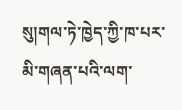སུ།གལ་ཏེ་ཁྱེད་ཀྱི་ཁ་པར་མི་གཞན་པའི་ལག་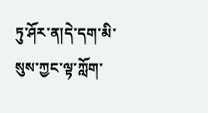ཏུ་ཤོར་ན།དེ་དག་མི་སུས་ཀྱང་ལྟ་ཀློག་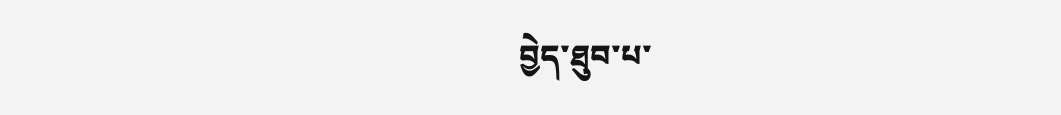བྱེད་ཐུབ་པ་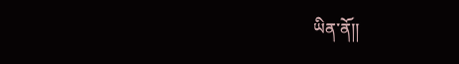ཡིན་ནོ།།